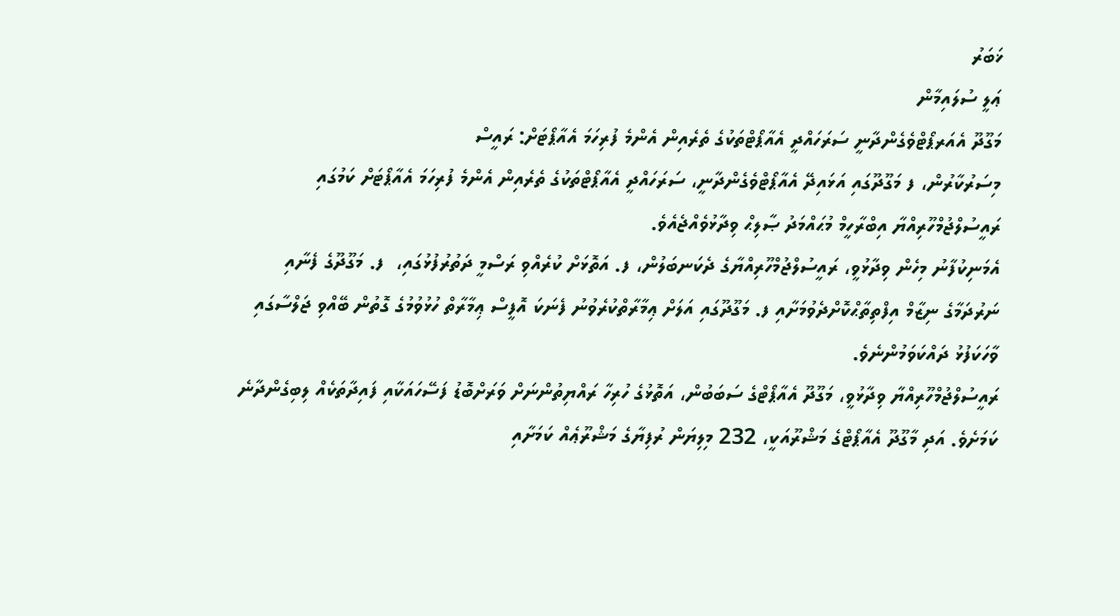ޚަބަރު
ޢަލީ ސުލައިމާން
މަގޫދޫ އެއަރޕޯޓްވެގެންދާނީ ސަރަހައްދީ އެއާޕޯޓްތަކުގެ ތެރެއިން އެންމެ ފުރިހަމަ އެއާޕޯޓަށް: ރައީސް
މިސަރުކާރުން، ފ މަގޫދޫގައި އަޅައިދޭ އެއާޕޯޓްވެގެންދާނީ، ސަރަހައްދީ އެއާޕޯޓްތަކުގެ ތެރެއިން އެންމެ ފުރިހަމަ އެއާޕޯޓަށް ކަމުގައި ރައީސުލްޖުމްހޫރިއްޔާ އިބްރާހީމް މުޙައްމަދު ޞާލިޙް ވިދާޅުވެއްޖެއެވެ.
އެމަނިކުފާނު މިހެން ވިދާޅުވީ، ރައީސުލްޖުމްހޫރިއްޔާގެ ދެކަނބަލުން، ފ. އަތޮޅަށް ކުރެއްވި ރަސްމީ ދަތުރުފުޅުގައި،  ފ. މަގޫދޫގެ ފެނާއި ނަރުދަމާގެ ނިޒާމް އިފްތިތާޙްކޮށްދެވުމަށާއި ފ. މަގޫދޫގައި އަލަށް ޢިމާރާތްކުރެވުނު ފެނަކަ އޮފީސް ޢިމާރާތް ހުޅުވުމުގެ ގޮތުން ބޭއްވި ޖަލްސާގައި ވާހަކަފުޅު ދައްކަވަމުންނެވެ.
ރައީސުލްޖުމްހޫރިއްޔާ ވިދާޅުވީ، މަގޫދޫ އެއާޕޯޓްގެ ސަބަބުން، އަތޮޅުގެ ހުރިހާ ރައްޔިތުންނަށް ވަރަށްބޮޑު ފަސޭހައަކާއި ފައިދާތަކެއް ލިބިގެންދާނެ ކަމަށެވެ. އަދި މާގޫދޫ އެއާޕޯޓްގެ މަޝްރޫއަކީ، 232 މިލިޔަން ރުފިޔާގެ މަޝްރޫޢެއް ކަމަށާއި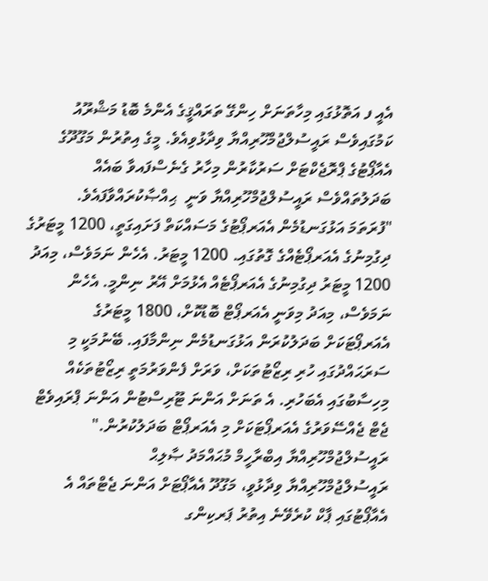އެއީ ފ އަތޮޅުގައި މިހާތަނަށް ހިންގޭ ތަރައްޤީގެ އެންމެ ބޮޑު މަޝްރޫއު ކަމުގައިވެސް ރައީސުލްޖުމްހޫރިއްޔާ ވިދާޅުވިއެވެ. މީގެ އިތުރުން މަގޫދޫގެ އެއާޕޯޓުގެ ޕްރޮޖެކްޓަށް ސަރުކާރުން މިހާރު ގެނެސްފައވާ ބައެއް ބަދަލުތައްވެސް ރައީސުލްޖުމްހޫރިއްޔާ ވަނީ  ޙިއްޞާކުރައްވާފައެވެ.
"ފުރަތަމަ އަޅުގަނޑުމެން އެއަރޕޯޓުގެ މަސައްކަތް ފަށައިގަތީ، 1200 މީޓަރުގެ ދިގުމިނުގެ އެއަރޕޯޓެއްގެ ގޮތުގައި. 1200 މީޓަރު. އެހެން ނަމަވެސް، މިއަދު 1200 މީޓަރު ދިގުމިނުގެ އެއަރޕޯޓެއް އެޅުމަށް އޭރު ނިންމީ. އެހެން ނަމަވެސް، މިއަދު މިވަނީ އެއަރޕޯޓް ބޮޑުކޮށް، 1800 މީޓަރުގެ އެއަރޕޯޓަކަށް ބަދަލުކުރަން އަޅުގަނޑުމެން ނިންމާފައި. ބޭނުމަކީ މި ސަރަޙައްދުގައި ހުރި ރިޒޯޓުތަކަށް، ވަރަށް ފެންވަރުމަތީ ރިޒޯޓުތަކެއް މިހިސާބުގައި އެބަހުރި. އެ ތަނަށް އަންނަ ޓޫރިސްޓުން އަންނަ ޕްރައިވެޓް ޖެޓް ޖެއްސޭވަރުގެ އެއަރޕޯޓަކަށް މި އެއަރޕޯޓް ބަދަލުކުރުން."
ރައީސުލްޖުމްހޫރިއްޔާ އިބްރާހީމް މުޙައްމަދު ޞާލިޙް
ރައީސުލްޖުމްހޫރިއްޔާ ވިދާޅުވީ، މަގޫދޫ އެއާޕޯޓަށް އަންނަ ޖެޓްތައް އެ އެއާޕޯޓުގައި ޕާކް ކުރެވޭނެ އިތުރު ޕަރކިންގ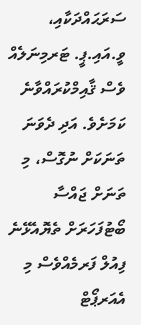ސަރަޙައްދަކާއި، ވީ.އައި.ޕީ. ޓަރމިނަލެއް ވެސް ޤާއިމްކުރައްވާނެ ކަމަށެވެ. އަދި ދެވަނަ ތަނަކަށް ނުގޮސް، މި ތަނަށް ޖައްސާ ބޯޓުފަހަރަށް ތެޔޮއެޅޭނެ ފިއުލް ފަރމެއްވެސް މި އެއަރޕޯޓް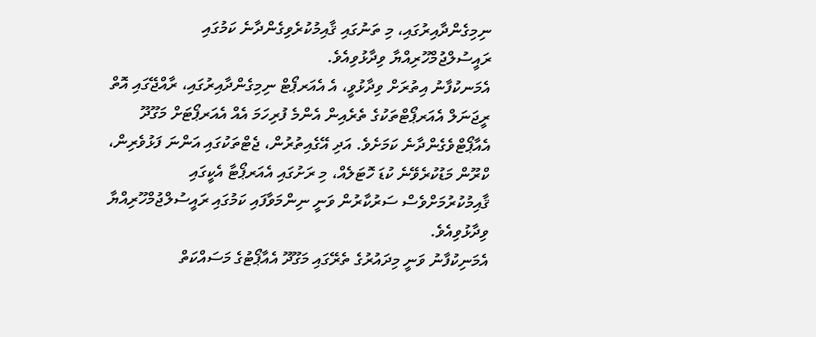ނިމިގެންދާއިރުގައި، މި ތަނުގައި ޤާއިމުކުރެވިގެންދާނެ ކަމުގައި ރައީސުލްޖުމްހޫރިއްޔާ ވިދާޅުވިއެވެ.
އެމަނކުފާނު އިތުރަށް ވިދާޅުވީ، އެ އެއަރޕޯޓް ނިމިގެންދާއިރުގައި، ރާއްޖޭގައި އޮތް ރީޖަނަލް އެއަރޕޯޓްތަކުގެ ތެރެއިން އެންމެ ފުރިހަމަ އެއް އެއަރޕޯޓަށް މަގޫދޫ އެއާޕޯޓްވެގެންދާނެ ކަމަށެވެ. އަދި އޭގެއިތުރުން، ޖެޓްތަކުގައި އަންނަ ފަޅުވެރިން، ކްރޫން މަޑުކުރެވޭނެ ކުޑަ ހޮޓަލެއް، މި ރަށުގައި އެއަރޕޯޓާ އެކީގައި ޤާއިމުކުރުމަށްވެސް ސަރުކާރުން ވަނީ ނިންމަވާފައި ކަމުގައި ރައީސުލްޖުމްހޫރިއްޔާ ވިދާޅުވިއެވެ.
އެމަނިކުފާނު ވަނީ މިދައުރުގެ ތެރޭގައި މަގޫދޫ އެއާޕޯޓުގެ މަސައްކަތް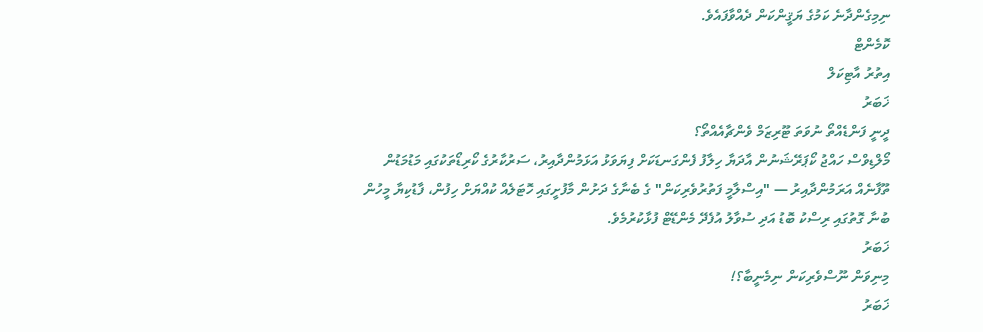ނިމިގެންދާނެ ކަމުގެ ޔަޤީންކަން ދެއްވާފައެވެ.
ކޮމެންޓް
އިތުރު އާޓިކަލް
ޚަބަރު
ދީނީ ފަންޑެއްތޯ ނުވަތަ ޓޫރިޒަމް ވެންޗާއެއްތޯ؟
މޯލްޑިވްސް ހައްޖު ކޯޕަރޭޝަނުން އާދަޔާ ހިލާފު ފެންގަނޑަކަށް ފިޔަވަޅު އަޅަމުންދާއިރު، ސަރުކާރުގެ ކޯރިޑޯތަކުގައި މަޑުމަޑުން ތޫފާނެއް އަރަމުންދާއިރު — "އިސްލާމީ ފަތުރުވެރިކަން" ގެ ބެނާގެ ދަށުން މާފުށީގައި ހޮޓަލެއް ކުއްޔަށް ހިފުން، ފާޑުކިޔާ މީހުން ބުނާ ގޮތުގައި ރިސްކު ބޮޑު އަދި ސުވާލު އުފެދޭ މެންޑޭޓް ފުޅާކުރުމެވެ.
ޚަބަރު
މިނިވަން ނޫސްވެރިކަން ނިމެނީބާ؟!
ޚަބަރު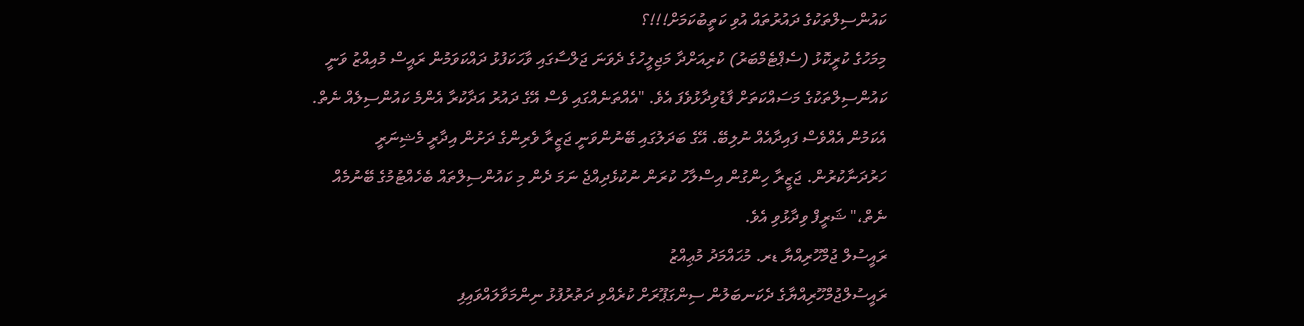ކައުންސިލްތަކުގެ ދައުރުތައް އުވި ކަތީބުކަމަށް!!!؟
މިމަހުގެ ކުރީކޮޅު (ސެޕްޓެމްބަރު) ކުރިއަށްދާ މަޖިލީހުގެ ދެވަނަ ޖަލްސާގައި ވާހަކަފުޅު ދައްކަވަމުން ރައީސް މުއިއްޒު ވަނީ ކައުންސިލްތަކުގެ މަސައްކަތަށް ފާޑުވިދާޅުވެފަ އެވެ. "އެއްތަނެއްގައި ވެސް އޭގެ ދައުރު އަދާކުރާ އެންމެ ކައުންސިލެއް ނެތް. އެކަމުން އެއްވެސް ފައިދާއެއް ނުލިބޭ. އޭގެ ބަދަލުގައި ބޭނުންވަނީ ޖަޒީރާ ވެރިންގެ ދަށުން އިދާރީ މެޝިނަރީ ހަރުދަނާކުރުން. ޖަޒީރާ ހިންގުން އިސްލާހު ކުރަން ނުކުޅެދިއްޖެ ނަމަ ދެން މި ކައުންސިލްތައް ބެހެއްޓުމުގެ ބޭނުމެއް ނެތް،" ޝަރީފް ވިދާޅުވި އެވެ.
ރައީސުލް ޖުމްހޫރިއްޔާ ޑރ. މުޙައްމަދު މުޢިއްޒު
ރައީސުލްޖުމްހޫރިއްޔާގެ ދެކަނބަލުން ސިންގަޕޫރަށް ކުރެއްވި ދަތުރުފުޅު ނިންމަވާލައްވައިފި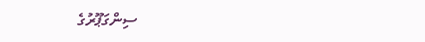ސިންގަޕޫރުގެ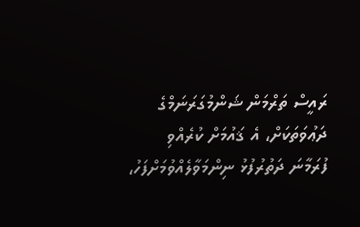ރައީސް ތަރްމަން ޝަންމުގަރަނަމްގެ ދަޢުވަތަކަށް، އެ ޤައުމަށް ކުރެއްވި ފުރަމާނަ ދަތުރުފުޅު ނިންމަވާލެއްވުމަށްފަހު،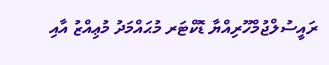ރައީސުލްޖުމްހޫރިއްޔާ ޑޮކްޓަރ މުޙައްމަދު މުޢިއްޒު އާއި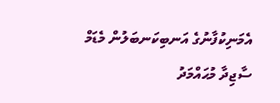އެމަނިކުފާނުގެ އަނބިކަނބަލުން މެޑަމް ސާޖިދާ މުޙައްމަދު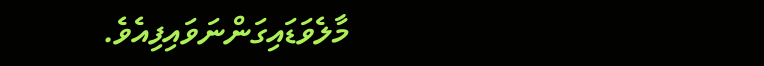މާލެވަޑައިގަންނަވައިފިއެވެ.